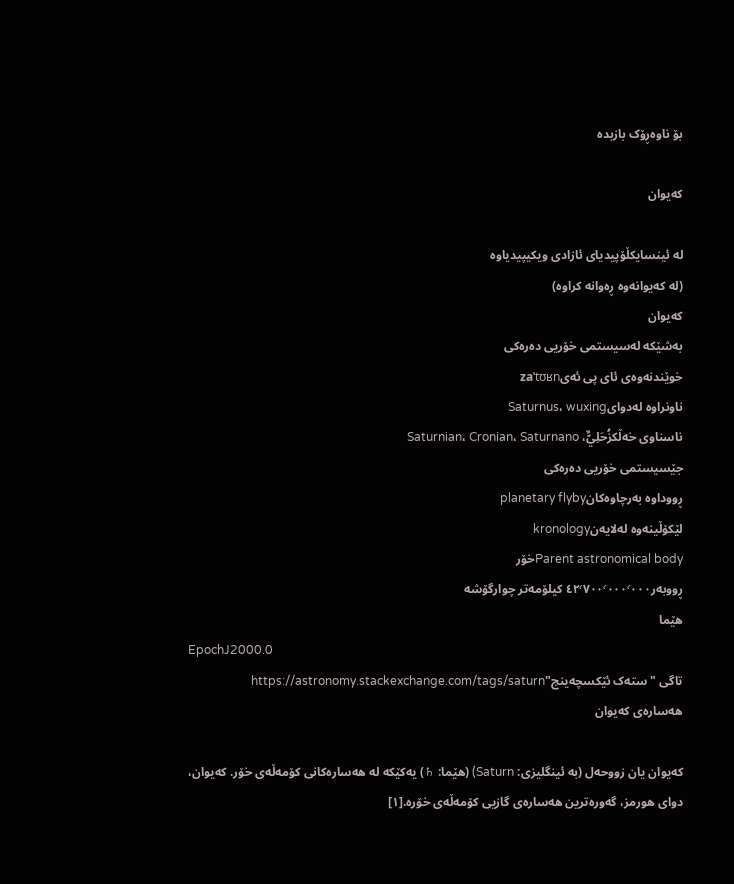بۆ ناوەڕۆک بازبدە

کەیوان

لە ئینسایکڵۆپیدیای ئازادی ویکیپیدیاوە
(لە که‌یوانەوە ڕەوانە کراوە)
کەیوان
بەشێکە لەسیستمی خۆریی دەرەکی
خوێندنەوەی ئای پی ئەیzaˈtʊʁn
ناونراوە لەدوایSaturnus، wuxing
ناسناوی خەڵکزُحَلِيٌّ، Saturnian، Cronian، Saturnano
جێسیستمی خۆریی دەرەکی
ڕووداوە بەرچاوەکانplanetary flyby
لێکۆڵینەوە لەلایەنkronology
Parent astronomical bodyخۆر
ڕووبەر٤٢٬٧٠٠٬٠٠٠٬٠٠٠ کیلۆمەتر چوارگۆشە
ھێما
EpochJ2000.0
تاگی "ستەک ئێکسچەینج"https://astronomy.stackexchange.com/tags/saturn
ھەسارەی کەیوان

کەیوان یان زووحەل (بە ئینگلیزی: Saturn) (ھێما: ♄) یەکێکە لە ھەسارەکانی کۆمەڵەی خۆر. کەیوان، دوای ھورمز، گەورەترین ھەسارەی گازیی کۆمەڵەی خۆرە.[١]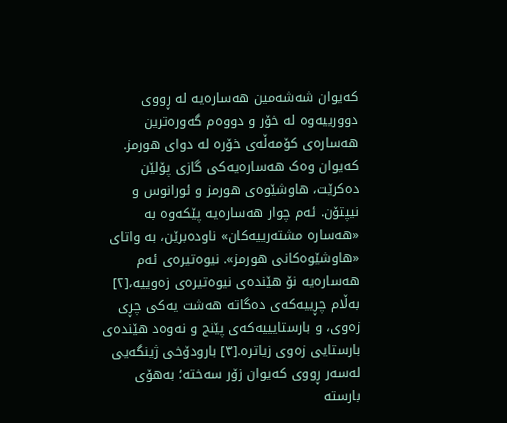کەیوان شەشەمین ھەسارەیە لە ڕووی دوورییەوە لە خۆر و دووەم گەورەترین ھەسارەی کۆمەڵەی خۆرە لە دوای ھورمز. کەیوان وەک ھەسارەیەکی گازی پۆلێن دەکرێت، ھاوشێوەی ھورمز و ئورانوس و نیپتۆن. ئەم چوار ھەسارەیە پێکەوە بە «ھەسارە مشتەرییەکان» ناودەبرێن، بە واتای «ھاوشێوەکانی ھورمز». نیوەتیرەی ئەم ھەسارەیە نۆ ھێندەی نیوەتیرەی زەوییە،[٢] بەڵام چڕییەکەی دەگاتە ھەشت یەکی چڕی زەوی، و بارستایییەکەی پێنج و نەوەد ھێندەی بارستایی زەوی زیاترە.[٣] بارودۆخی ژینگەیی لەسەر ڕووی کەیوان زۆر سەختە؛ بەھۆی بارستە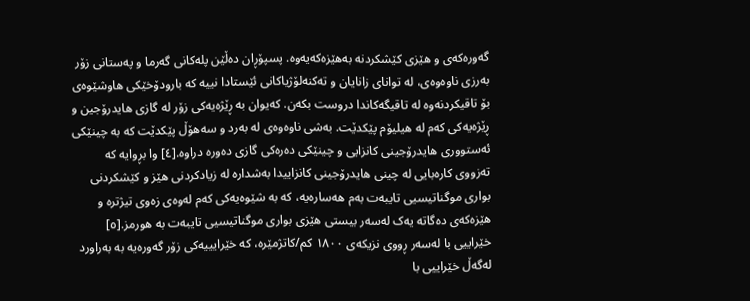گەورەکەی و ھێزی کێشکردنە بەھێزەکەیەوە. پسپۆڕان دەڵێن پلەکانی گەرما و پەستانی زۆر بەرزی ناوەوەی، لە توانای زانایان و تەکنەلۆژیاکانی ئێستادا نییە کە بارودۆخێکی ھاوشێوەی بۆ تاقیکردنەوە لە تاقیگەکاندا دروست بکەن. کەیوان بە ڕێژەیەکی زۆر لە گازی ھایدرۆجین و ڕێژەیەکی کەم لە ھیلیۆم پێکدێت. بەشی ناوەوەی لە بەرد و سەھۆڵ پێکدێت کە بە چینێکی ئەستووری ھایدرۆجینی کانزایی و چینێکی دەرەکی گازی دەورە دراوە.[٤] وا بڕوایە کە تەزووی کارەبایی لە چینی ھایدرۆجینی کانزاییدا بەشدارە لە زیادکردنی ھێز و کێشکردنی بواری موگناتیسیی تایبەت بەم ھەسارەیە، کە بە شێوەیەکی کەم لەوەی زەوی تیژترە و ھێزەکەی دەگاتە یەک لەسەر بیستی ھێزی بواری موگناتیسیی تایبەت بە ھورمز.[٥] خێراییی با لەسەر ڕووی نزیکەی ١٨٠٠ کم/کاتژمێرە، کە خێرایییەکی زۆر گەورەیە بە بەراورد لەگەڵ خێراییی با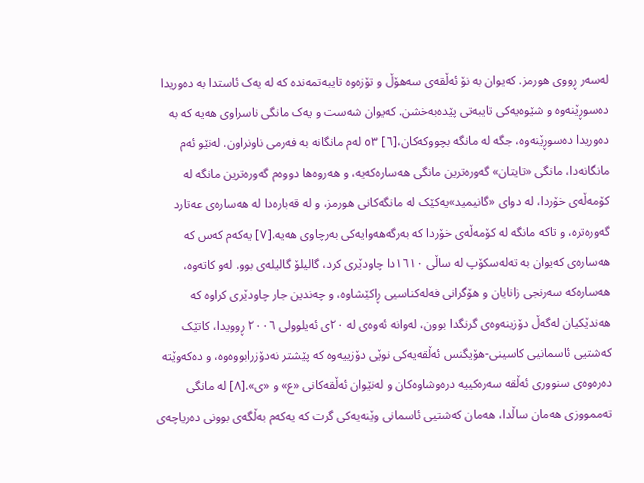لەسەر ڕووی ھورمز. کەیوان بە نۆ ئەڵقەی سەھۆڵ و تۆزەوە تایبەتمەندە کە لە یەک ئاستدا بە دەوریدا دەسوڕێنەوە و شێوەیەکی تایبەتی پێدەبەخشن. کەیوان شەست و یەک مانگی ناسراوی ھەیە کە بە دەوریدا دەسوڕێنەوە، جگە لە مانگە بچووکەکان،[٦] ٥٣ لەم مانگانە بە فەرمی ناونراون. لەنێو ئەم مانگانەدا، مانگی «تایتان» گەورەترین مانگی ھەسارەکەیە، و ھەروەھا دووەم گەورەترین مانگە لە کۆمەڵەی خۆردا، لە دوای «گانیمید»یەکێک لە مانگەکانی ھورمز، و لە قەبارەدا لە ھەسارەی عەتارد گەورەترە، و تاکە مانگە لە کۆمەڵەی خۆردا کە بەرگەھەوایەکی بەرچاوی ھەیە.[٧] یەکەم کەس کە ھەسارەی کەیوان بە تەلەسکۆپ لە ساڵی ١٦١٠دا چاودێری کرد، گالیلۆ گالیلەی بوو. لەو کاتەوە، ھەسارەکە سەرنجی زانایان و ھۆگرانی فەلەکناسیی ڕاکێشاوە، و چەندین جار چاودێری کراوە کە ھەندێکیان لەگەڵ دۆزینەوەی گرنگدا بوون، لەوانە ئەوەی لە ٢٠ی ئەیلوولی ٢٠٠٦ ڕوویدا، کاتێک کەشتیی ئاسمانیی کاسینی-ھۆیگنس ئەڵقەیەکی نوێی دۆزییەوە کە پێشتر نەدۆزرابووەوە، و دەکەوێتە دەرەوەی سنووری ئەڵقە سەرەکییە درەوشاوەکان و لەنێوان ئەڵقەکانی «ع» و «ی».[٨] لە مانگی تەممووزی ھەمان ساڵدا، ھەمان کەشتیی ئاسمانی وێنەیەکی گرت کە یەکەم بەڵگەی بوونی دەریاچەی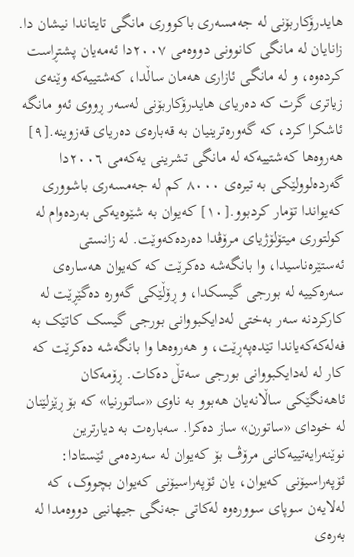ھایدرۆکاربۆنی لە جەمسەری باکووری مانگی تایتاندا نیشان دا. زانایان لە مانگی کانوونی دووەمی ٢٠٠٧دا ئەمەیان پشتڕاست کردەوە، و لە مانگی ئازاری ھەمان ساڵدا، کەشتییەکە وێنەی زیاتری گرت کە دەریای ھایدرۆکاربۆنی لەسەر ڕووی ئەو مانگە ئاشکرا کرد، کە گەورەترینیان بە قەبارەی دەریای قەزوینە.[٩] ھەروەھا کەشتییەکە لە مانگی تشرینی یەکەمی ٢٠٠٦دا گەردەلوولێکی بە تیرەی ٨٠٠٠ کم لە جەمسەری باشووری کەیواندا تۆمار کردبوو.[١٠] کەیوان بە شێوەیەکی بەردەوام لە کولتوری میتۆلۆژیای مرۆڤدا دەردەکەوێت. لە زانستی ئەستێرەناسیدا، وا بانگەشە دەکرێت کە کەیوان ھەسارەی سەرەکییە لە بورجی گیسکدا، و ڕۆڵێکی گەورە دەگێڕێت لە کارکردنە سەر بەختی لەدایکبووانی بورجی گیسک کاتێک بە فەلەکەکەیاندا تێدەپەڕێت، و ھەروەھا وا بانگەشە دەکرێت کە کار لە لەدایکبووانی بورجی سەتڵ دەکات. ڕۆمەکان ئاھەنگێکی ساڵانەیان ھەبوو بە ناوی «ساتورنیا» کە بۆ ڕێزلێنان لە خودای «ساتورن» ساز دەکرا. سەبارەت بە دیارترین نوێنەرایەتییەکانی مرۆڤ بۆ کەیوان لە سەردەمی ئێستادا: ئۆپەراسیۆنی کەیوان، یان ئۆپەراسیۆنی کەیوان بچووک، کە لەلایەن سوپای سوورەوە لەکاتی جەنگی جیھانیی دووەمدا لە بەرەی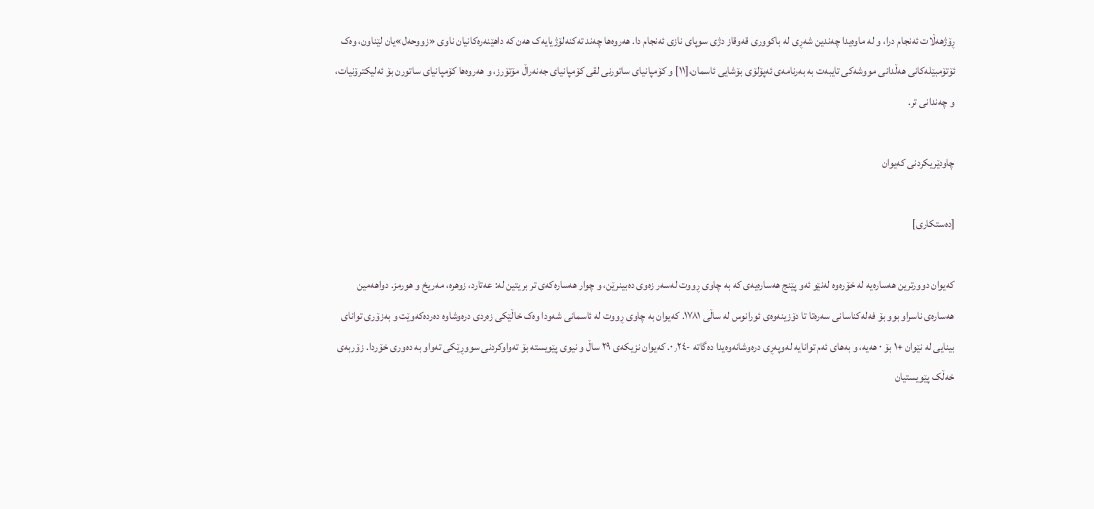ڕۆژھەڵات ئەنجام درا، و لە ماوەیدا چەندین شەڕی لە باکووری قەوقاز دژی سوپای نازی ئەنجام دا. ھەروەھا چەند تەکنەلۆژیایەک ھەن کە داھێنەرەکانیان ناوی «زووحەل»یان لێناون، وەک ئۆتۆمبێلەکانی ھەڵدانی مووشەکی تایبەت بە بەرنامەی ئەپۆلۆی بۆشایی ئاسمان،[١١] و کۆمپانیای ساتورنی لقی کۆمپانیای جەنەراڵ مۆتۆرز، و ھەروەھا کۆمپانیای ساتورن بۆ ئەلیکترۆنیات، و چەندانی تر.

چاودێریکردنی کەیوان

[دەستکاری]

کەیوان دوورترین ھەسارەیە لە خۆرەوە لەنێو ئەو پێنج ھەسارەیەی کە بە چاوی ڕووت لەسەر زەوی دەبینرێن، و چوار ھەسارەکەی تر بریتین لە: عەتارد، زوھرە، مەریخ و ھورمز. دواھەمین ھەسارەی ناسراو بوو بۆ فەلەکناسانی سەرەتا تا دۆزینەوەی ئورانوس لە ساڵی ١٧٨١. کەیوان بە چاوی ڕووت لە ئاسمانی شەودا وەک خاڵێکی زەردی درەوشاوە دەردەکەوێت و بەزۆری توانای بینایی لە نێوان +١ بۆ ٠ ھەیە، و بەھای ئەم توانایە لەوپەڕی درەوشانەوەیدا دەگاتە -٠٫٢٤. کەیوان نزیکەی ٢٩ ساڵ و نیوی پێویستە بۆ تەواوکردنی سووڕێکی تەواو بە دەوری خۆردا. زۆربەی خەڵک پێویستیان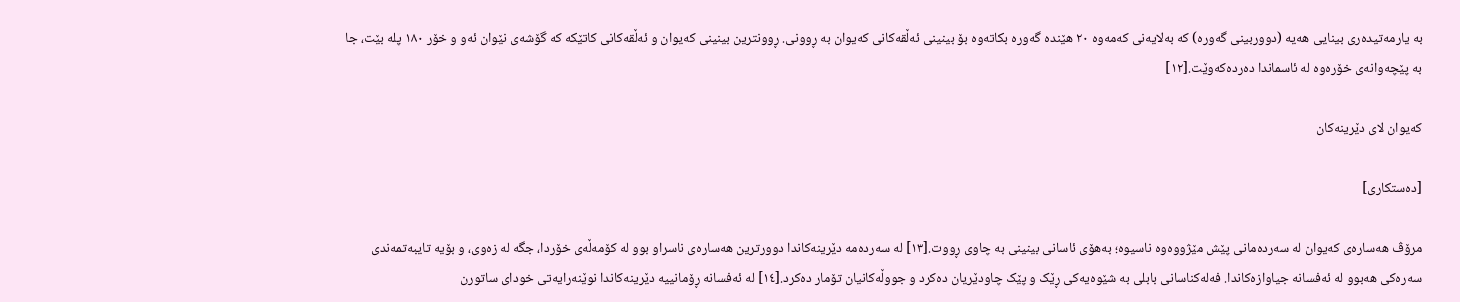بە یارمەتیدەری بینایی ھەیە (دووربینی گەورە) کە بەلایەنی کەمەوە ٢٠ ھێندە گەورە بکاتەوە بۆ بینینی ئەڵقەکانی کەیوان بە ڕوونی. ڕوونترین بینینی کەیوان و ئەڵقەکانی کاتێکە کە گۆشەی نێوان ئەو و خۆر ١٨٠ پلە بێت، جا بە پێچەوانەی خۆرەوە لە ئاسماندا دەردەکەوێت.[١٢]

کەیوان لای دێرینەکان

[دەستکاری]

مرۆڤ ھەسارەی کەیوان لە سەردەمانی پێش مێژووەوە ناسیوە؛ بەھۆی ئاسانی بینینی بە چاوی ڕووت.[١٣] لە سەردەمە دێرینەکاندا دوورترین ھەسارەی ناسراو بوو لە کۆمەڵەی خۆردا، جگە لە زەوی، و بۆیە تایبەتمەندی سەرەکی ھەبوو لە ئەفسانە جیاوازەکاندا. فەلەکناسانی بابلی بە شێوەیەکی ڕێک و پێک چاودێریان دەکرد و جووڵەکانیان تۆمار دەکرد.[١٤] لە ئەفسانە ڕۆمانییە دێرینەکاندا نوێنەرایەتی خودای ساتورن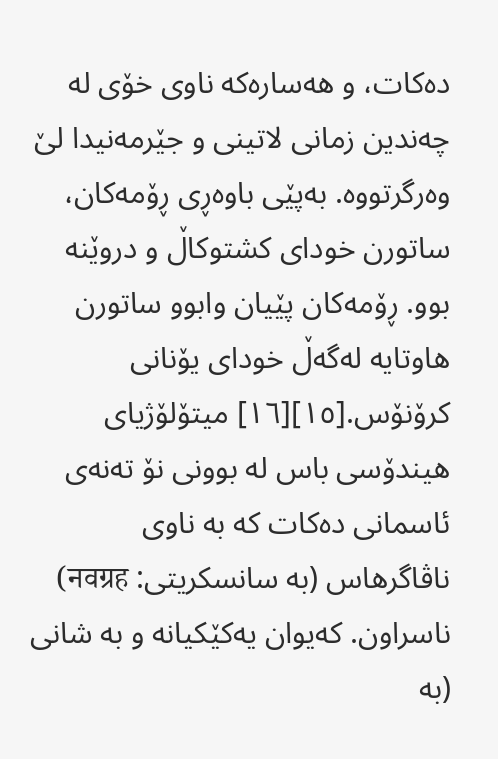دەکات، و ھەسارەکە ناوی خۆی لە چەندین زمانی لاتینی و جێرمەنیدا لێ وەرگرتووە. بەپێی باوەڕی ڕۆمەکان، ساتورن خودای کشتوکاڵ و دروێنە بوو. ڕۆمەکان پێیان وابوو ساتورن ھاوتایە لەگەڵ خودای یۆنانی کرۆنۆس.[١٥][١٦] میتۆلۆژیای ھیندۆسی باس لە بوونی نۆ تەنەی ئاسمانی دەکات کە بە ناوی ناڤاگرھاس (بە سانسکریتی: नवग्रह) ناسراون. کەیوان یەکێکیانە و بە شانی (بە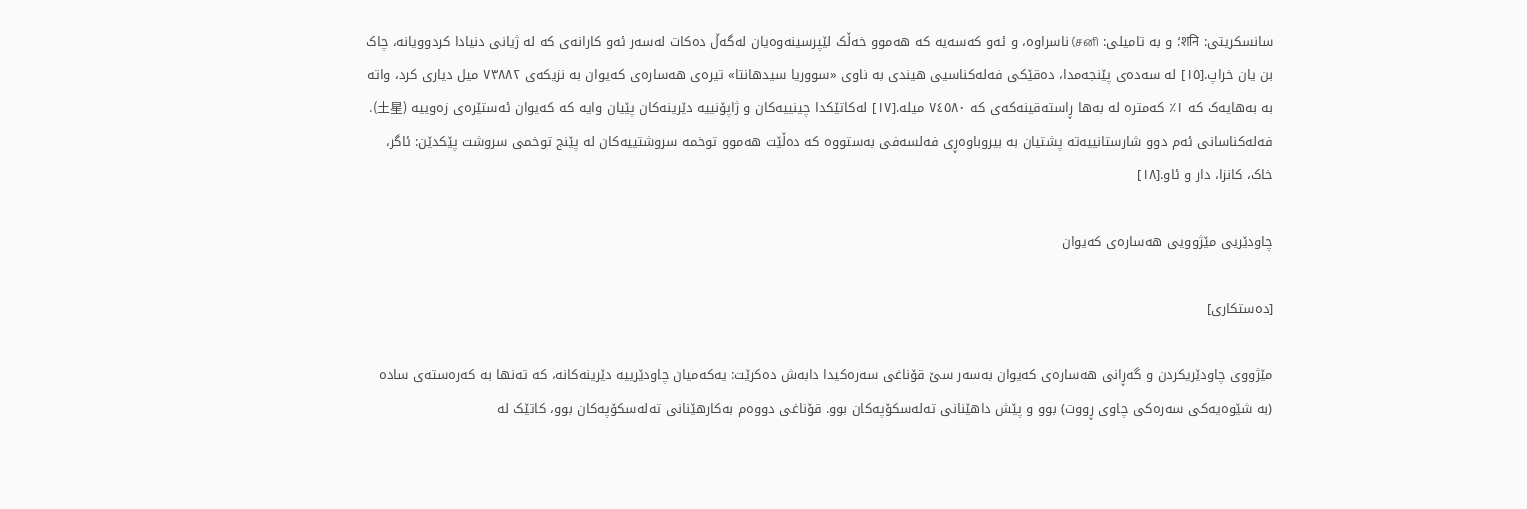سانسکریتی: शनि؛ و بە تامیلی: சனி) ناسراوە، و ئەو کەسەیە کە ھەموو خەڵک لێپرسینەوەیان لەگەڵ دەکات لەسەر ئەو کارانەی کە لە ژیانی دنیادا کردوویانە، چاک بن یان خراپ.[١٥] لە سەدەی پێنجەمدا، دەقێکی فەلەکناسیی ھیندی بە ناوی «سووریا سیدھانتا» تیرەی ھەسارەی کەیوان بە نزیکەی ٧٣٨٨٢ میل دیاری کرد، واتە بە بەھایەک کە ١٪ کەمترە لە بەھا ڕاستەقینەکەی کە ٧٤٥٨٠ میلە.[١٧] لەکاتێکدا چینییەکان و ژاپۆنییە دێرینەکان پێیان وایە کە کەیوان ئەستێرەی زەوییە (土星). فەلەکناسانی ئەم دوو شارستانییەتە پشتیان بە بیروباوەڕی فەلسەفی بەستووە کە دەڵێت ھەموو توخمە سروشتییەکان لە پێنج توخمی سروشت پێکدێن: ئاگر، خاک، کانزا، دار و ئاو.[١٨]

چاودێریی مێژوویی ھەسارەی کەیوان

[دەستکاری]

مێژووی چاودێریکردن و گەڕانی ھەسارەی کەیوان بەسەر سێ قۆناغی سەرەکیدا دابەش دەکرێت: یەکەمیان چاودێرییە دێرینەکانە، کە تەنھا بە کەرەستەی سادە (بە شێوەیەکی سەرەکی چاوی ڕووت) بوو و پێش داھێنانی تەلەسکۆپەکان بوو. قۆناغی دووەم بەکارھێنانی تەلەسکۆپەکان بوو، کاتێک لە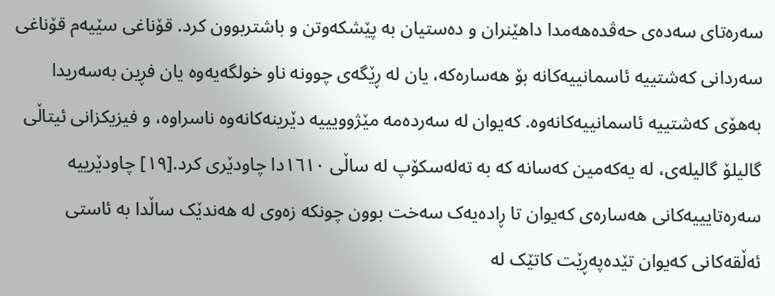سەرەتای سەدەی حەڤدەھەمدا داھێنران و دەستیان بە پێشکەوتن و باشتربوون کرد. قۆناغی سێیەم قۆناغی سەردانی کەشتییە ئاسمانییەکانە بۆ ھەسارەکە، یان لە ڕێگەی چوونە ناو خولگەیەوە یان فڕین بەسەریدا بەھۆی کەشتییە ئاسمانییەکانەوە. کەیوان لە سەردەمە مێژوویییە دێرینەکانەوە ناسراوە، و فیزیکزانی ئیتاڵی گالیلۆ گالیلەی، لە یەکەمین کەسانە کە بە تەلەسکۆپ لە ساڵی ١٦١٠دا چاودێری کرد.[١٩] چاودێرییە سەرەتایییەکانی ھەسارەی کەیوان تا ڕادەیەک سەخت بوون چونکە زەوی لە ھەندێک ساڵدا بە ئاستی ئەڵقەکانی کەیوان تێدەپەڕێت کاتێک لە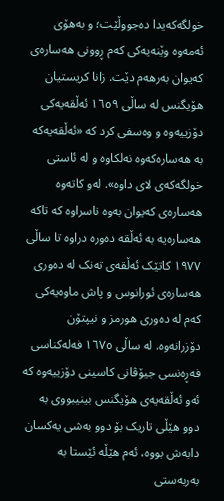خولگەکەیدا دەجووڵێت؛ و بەھۆی ئەمەوە وێنەیەکی کەم ڕوونی ھەسارەی کەیوان بەرھەم دێت. زانا کریستیان ھۆیگنس لە ساڵی ١٦٥٩ ئەڵقەیەکی دۆزییەوە و وەسفی کرد کە «ئەڵقەیەکە بە ھەسارەکەوە نەلکاوە و لە ئاستی خولگەکەی لای داوە». لەو کاتەوە ھەسارەی کەیوان بەوە ناسراوە کە تاکە ھەسارەیە بە ئەڵقە دەورە دراوە تا ساڵی ١٩٧٧ کاتێک ئەڵقەی تەنک لە دەوری ھەسارەی ئورانوس و پاش ماوەیەکی کەم لە دەوری ھورمز و نیپتۆن دۆزرانەوە. لە ساڵی ١٦٧٥ فەلەکناسی فەڕەنسی جیۆڤانی کاسینی دۆزییەوە کە ئەو ئەڵقەیەی ھۆیگنس بینیبووی بە دوو ھێڵی تاریک بۆ دوو بەشی یەکسان دابەش بووە، ئەم ھێڵە ئێستا بە بەربەستی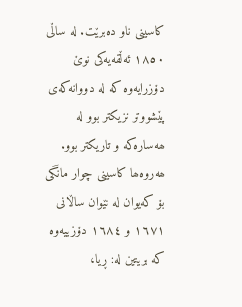کاسینی ناو دەبرێت. لە ساڵی ١٨٥٠ ئەڵقەیەکی نوێ دۆزرایەوە کە لە دووانەکەی پێشووتر نزیکتر بوو لە ھەسارەکە و تاریکتر بوو. ھەروەھا کاسینی چوار مانگی بۆ کەیوان لە نێوان ساڵانی ١٦٧١ و ١٦٨٤ دۆزییەوە کە بریتین لە: ڕیا،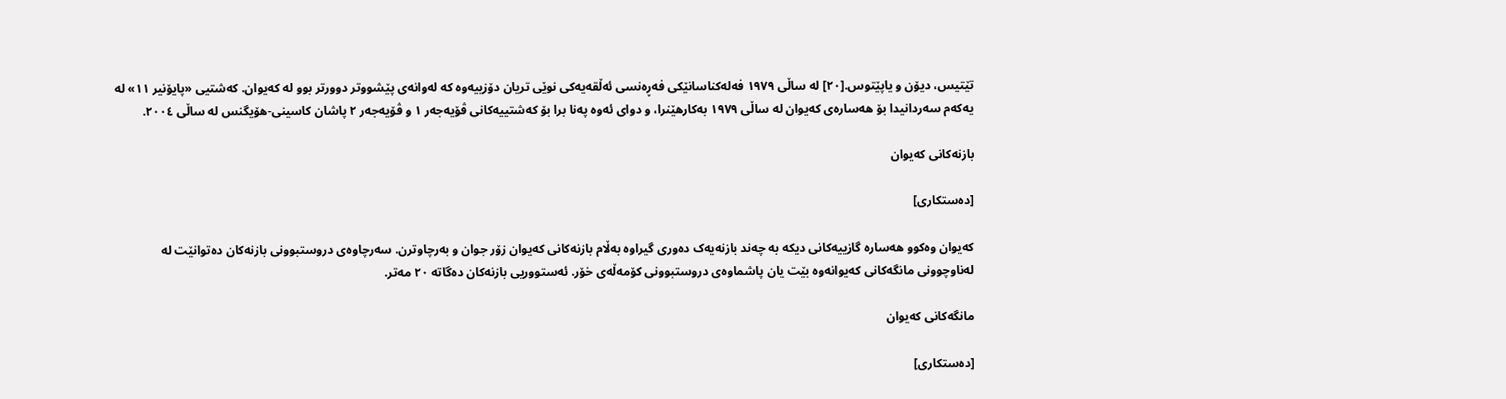تێتیس، دیۆن و یاپێتوس.[٢٠] لە ساڵی ١٩٧٩ فەلەکناسانێکی فەڕەنسی ئەڵقەیەکی نوێی تریان دۆزییەوە کە لەوانەی پێشووتر دوورتر بوو لە کەیوان. کەشتیی «پایۆنیر ١١» لە یەکەم سەردانیدا بۆ ھەسارەی کەیوان لە ساڵی ١٩٧٩ بەکارھێنرا، و دوای ئەوە پەنا برا بۆ کەشتییەکانی ڤۆیەجەر ١ و ڤۆیەجەر ٢ پاشان کاسینی-ھۆیگنس لە ساڵی ٢٠٠٤.

بازنەکانی کەیوان

[دەستکاری]

کەیوان وەکوو ھەسارە گازییەکانی دیکە بە چەند بازنەیەک دەوری گیراوە بەڵام بازنەکانی کەیوان زۆر جوان و بەرچاوترن. سەرچاوەی دروستبوونی بازنەکان دەتوانێت لە لەناوچوونی مانگەکانی کەیوانەوە بێت یان پاشماوەی دروستبوونی کۆمەڵەی خۆر. ئەستووریی بازنەکان دەگاتە ٢٠ مەتر.

مانگەکانی کەیوان

[دەستکاری]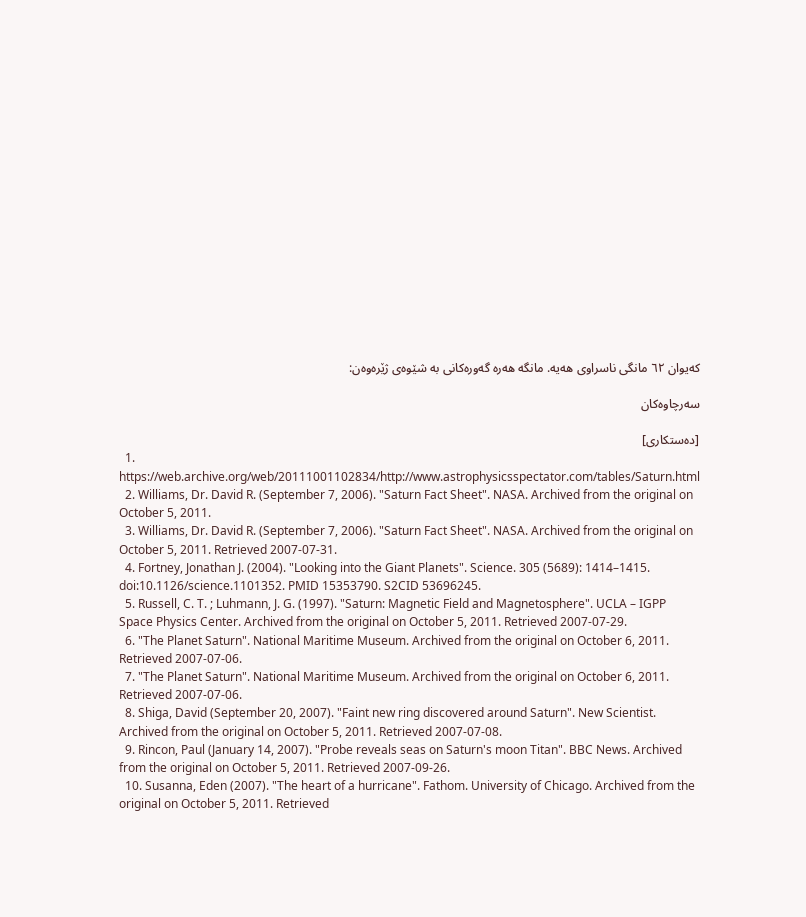کەیوان ٦٢ مانگی ناسراوی ھەیە. مانگە ھەرە گەورەکانی بە شێوەی ژێرەوەن:

سەرچاوەکان

[دەستکاری]
  1. https://web.archive.org/web/20111001102834/http://www.astrophysicsspectator.com/tables/Saturn.html
  2. Williams, Dr. David R. (September 7, 2006). "Saturn Fact Sheet". NASA. Archived from the original on October 5, 2011.
  3. Williams, Dr. David R. (September 7, 2006). "Saturn Fact Sheet". NASA. Archived from the original on October 5, 2011. Retrieved 2007-07-31.
  4. Fortney, Jonathan J. (2004). "Looking into the Giant Planets". Science. 305 (5689): 1414–1415. doi:10.1126/science.1101352. PMID 15353790. S2CID 53696245.
  5. Russell, C. T. ; Luhmann, J. G. (1997). "Saturn: Magnetic Field and Magnetosphere". UCLA – IGPP Space Physics Center. Archived from the original on October 5, 2011. Retrieved 2007-07-29.
  6. "The Planet Saturn". National Maritime Museum. Archived from the original on October 6, 2011. Retrieved 2007-07-06.
  7. "The Planet Saturn". National Maritime Museum. Archived from the original on October 6, 2011. Retrieved 2007-07-06.
  8. Shiga, David (September 20, 2007). "Faint new ring discovered around Saturn". New Scientist. Archived from the original on October 5, 2011. Retrieved 2007-07-08.
  9. Rincon, Paul (January 14, 2007). "Probe reveals seas on Saturn's moon Titan". BBC News. Archived from the original on October 5, 2011. Retrieved 2007-09-26.
  10. Susanna, Eden (2007). "The heart of a hurricane". Fathom. University of Chicago. Archived from the original on October 5, 2011. Retrieved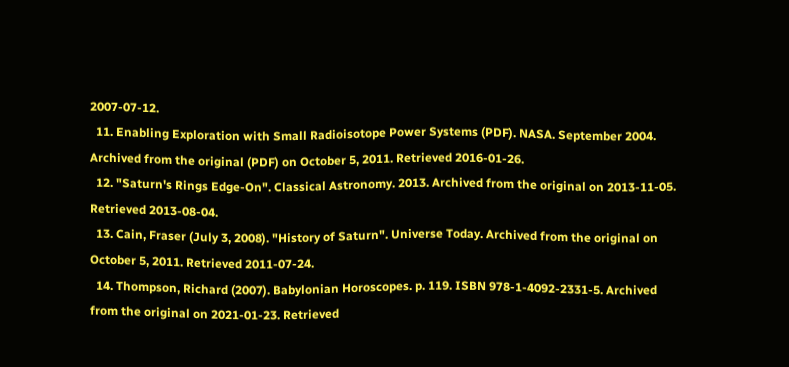2007-07-12.
  11. Enabling Exploration with Small Radioisotope Power Systems (PDF). NASA. September 2004. Archived from the original (PDF) on October 5, 2011. Retrieved 2016-01-26.
  12. "Saturn's Rings Edge-On". Classical Astronomy. 2013. Archived from the original on 2013-11-05. Retrieved 2013-08-04.
  13. Cain, Fraser (July 3, 2008). "History of Saturn". Universe Today. Archived from the original on October 5, 2011. Retrieved 2011-07-24.
  14. Thompson, Richard (2007). Babylonian Horoscopes. p. 119. ISBN 978-1-4092-2331-5. Archived from the original on 2021-01-23. Retrieved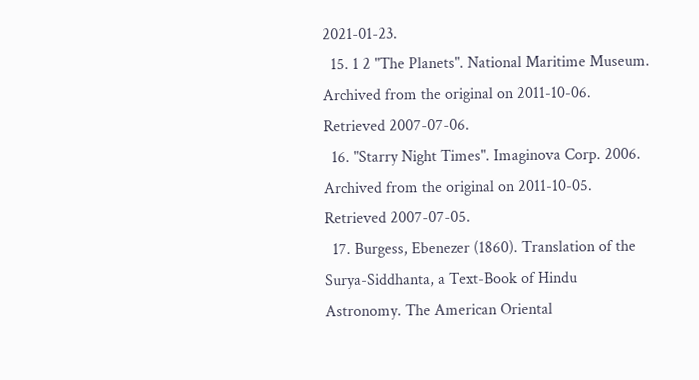2021-01-23.
  15. 1 2 "The Planets". National Maritime Museum. Archived from the original on 2011-10-06. Retrieved 2007-07-06.
  16. "Starry Night Times". Imaginova Corp. 2006. Archived from the original on 2011-10-05. Retrieved 2007-07-05.
  17. Burgess, Ebenezer (1860). Translation of the Surya-Siddhanta, a Text-Book of Hindu Astronomy. The American Oriental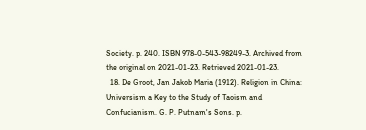Society. p. 240. ISBN 978-0-543-98249-3. Archived from the original on 2021-01-23. Retrieved 2021-01-23.
  18. De Groot, Jan Jakob Maria (1912). Religion in China: Universism a Key to the Study of Taoism and Confucianism. G. P. Putnam's Sons. p.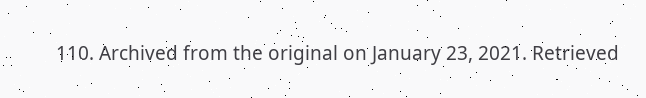110. Archived from the original on January 23, 2021. Retrieved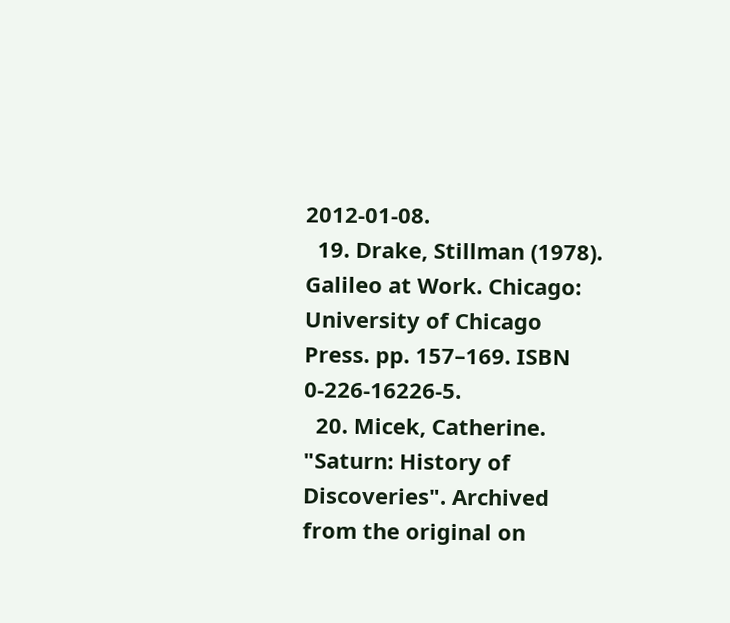2012-01-08.
  19. Drake, Stillman (1978). Galileo at Work. Chicago: University of Chicago Press. pp. 157–169. ISBN 0-226-16226-5.
  20. Micek, Catherine. "Saturn: History of Discoveries". Archived from the original on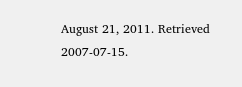August 21, 2011. Retrieved 2007-07-15.